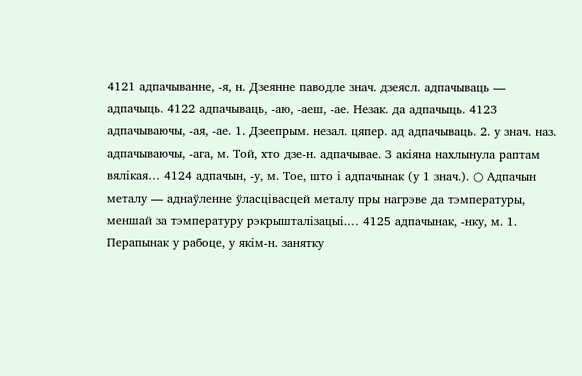4121 адпачыванне, -я, н. Дзеянне паводле знач. дзеясл. адпачываць — адпачыць. 4122 адпачываць, -аю, -аеш, -ае. Незак. да адпачыць. 4123 адпачываючы, -ая, -ае. 1. Дзеепрым. незал. цяпер. ад адпачываць. 2. у знач. наз. адпачываючы, -ага, м. Той, хто дзе-н. адпачывае. З акіяна нахлынула раптам вялікая… 4124 адпачын, -у, м. Тое, што і адпачынак (у 1 знач.). ○ Адпачын металу — аднаўленне ўласцівасцей металу пры нагрэве да тэмпературы, меншай за тэмпературу рэкрышталізацыі.… 4125 адпачынак, -нку, м. 1. Перапынак у рабоце, у якім-н. занятку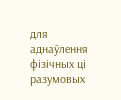для аднаўлення фізічных ці разумовых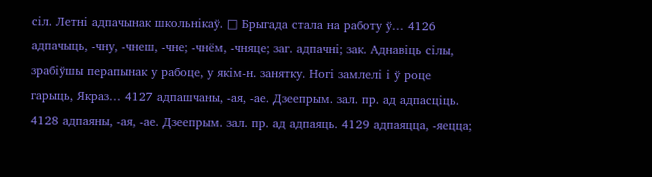сіл. Летні адпачынак школьнікаў. □ Брыгада стала на работу ў… 4126 адпачыць, -чну, -чнеш, -чне; -чнём, -чняце; заг. адпачні; зак. Аднавіць сілы, зрабіўшы перапынак у рабоце, у якім-н. занятку. Ногі замлелі і ў роце гарыць, Якраз… 4127 адпашчаны, -ая, -ае. Дзеепрым. зал. пр. ад адпасціць. 4128 адпаяны, -ая, -ае. Дзеепрым. зал. пр. ад адпаяць. 4129 адпаяцца, -яецца;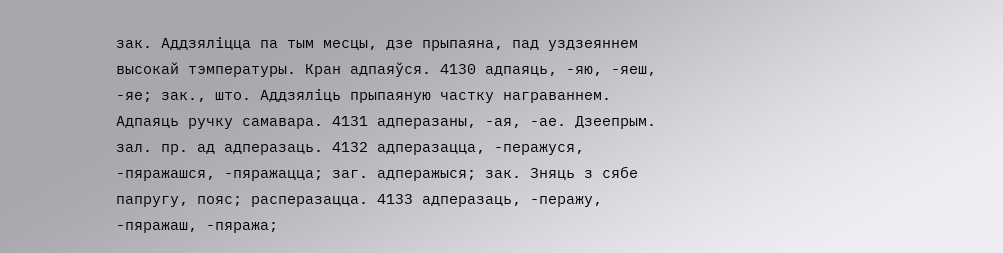зак. Аддзяліцца па тым месцы, дзе прыпаяна, пад уздзеяннем высокай тэмпературы. Кран адпаяўся. 4130 адпаяць, -яю, -яеш, -яе; зак., што. Аддзяліць прыпаяную частку награваннем. Адпаяць ручку самавара. 4131 адперазаны, -ая, -ае. Дзеепрым. зал. пр. ад адперазаць. 4132 адперазацца, -перажуся, -пяражашся, -пяражацца; заг. адперажыся; зак. Зняць з сябе папругу, пояс; расперазацца. 4133 адперазаць, -перажу, -пяражаш, -пяража;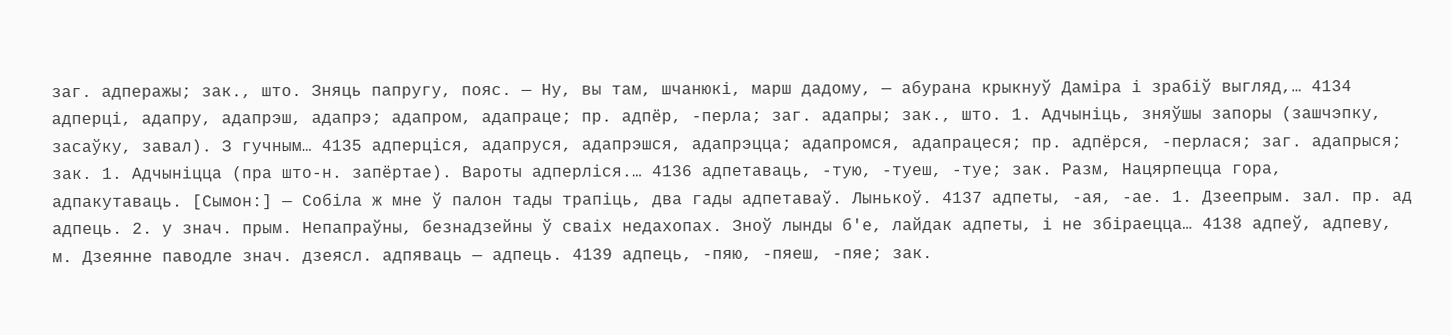заг. адперажы; зак., што. Зняць папругу, пояс. — Ну, вы там, шчанюкі, марш дадому, — абурана крыкнуў Даміра і зрабіў выгляд,… 4134 адперці, адапру, адапрэш, адапрэ; адапром, адапраце; пр. адпёр, -перла; заг. адапры; зак., што. 1. Адчыніць, зняўшы запоры (зашчэпку, засаўку, завал). З гучным… 4135 адперціся, адапруся, адапрэшся, адапрэцца; адапромся, адапрацеся; пр. адпёрся, -перлася; заг. адапрыся; зак. 1. Адчыніцца (пра што-н. запёртае). Вароты адперліся.… 4136 адпетаваць, -тую, -туеш, -туе; зак. Разм, Нацярпецца гора, адпакутаваць. [Сымон:] — Собіла ж мне ў палон тады трапіць, два гады адпетаваў. Лынькоў. 4137 адпеты, -ая, -ае. 1. Дзеепрым. зал. пр. ад адпець. 2. у знач. прым. Непапраўны, безнадзейны ў сваіх недахопах. Зноў лынды б'е, лайдак адпеты, і не збіраецца… 4138 адпеў, адпеву, м. Дзеянне паводле знач. дзеясл. адпяваць — адпець. 4139 адпець, -пяю, -пяеш, -пяе; зак.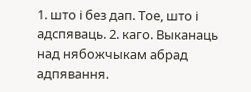1. што і без дап. Тое, што і адспяваць. 2. каго. Выканаць над нябожчыкам абрад адпявання.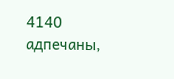4140 адпечаны,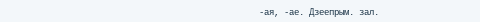-ая, -ае. Дзеепрым. зал.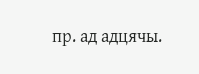пр. ад адцячы.